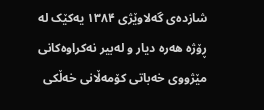شازدەی گەلاوێژی ۱۳۸۴ یەکێک لە ڕۆژە هەرە دیار و لەبیر نەکراوەکانی مێژووی خەباتی کۆمەڵانی خەڵکی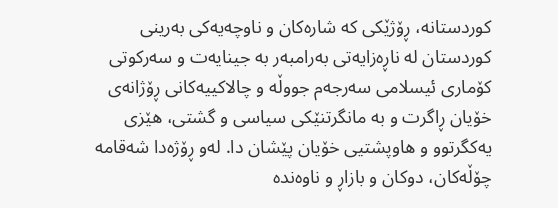کوردستانە، ڕۆژێکی کە شارەکان و ناوچەیەکی بەرینی کوردستان لە ناڕەزایەتی بەرامبەر بە جینایەت و سەرکوتی کۆماری ئیسلامی سەرجەم جووڵە و چالاکییەکانی ڕۆژانەی خۆیان ڕاگرت و بە مانگرتنێکی سیاسی و گشتی، هێزی یەکگرتوو و هاوپشتیی خۆیان پێشان دا. لەو ڕۆژەدا شەقامە چۆڵەکان، دوکان و بازاڕ و ناوەندە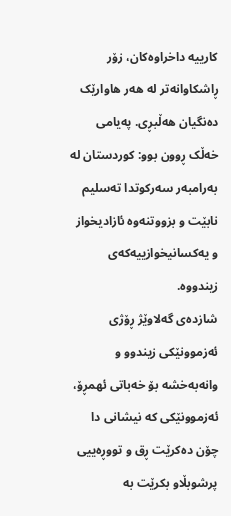کارییە داخراوەکان، زۆر ڕاشکاوانەتر لە هەر هاوارێک دەنگیان هەڵبڕی. پەیامی خەڵک ڕوون بوو: کوردستان لە بەرامبەر سەرکوتدا تەسلیم نابێت و بزووتنەوە ئازادیخواز و یەکسانیخوازییەکەی زیندووە.
شازدەی گەلاوێژ ڕۆژی ئەزموونێکی زیندوو و وانەبەخشە بۆ خەباتی ئهمڕۆ، ئەزموونێکی کە نیشانی دا چۆن دەکرێت ڕق و تووڕەییی پرشوبڵاو بکرێت بە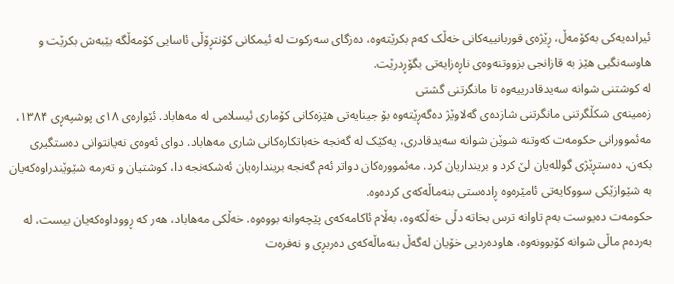ئیرادەیەکی بەکۆمەڵ، ڕێژەی قوربانییەکانی خەڵک کەم بکرێتەوە، دەزگای سەرکوت لە ئیمکانی کۆنتڕۆڵی ئاسایی کۆمەڵگە بێبەش بکرێت و هاوسەنگیی هێز بە قازانجی بزووتنەوەی ناڕەزایەتی بگۆڕدرێت.
لە کوشتنی شوانە سەیدقادرییەوە تا مانگرتنی گشتی
زەمینەی شکڵگرتنی مانگرتنی شازدەی گەلاوێژ دەگەڕێتەوە بۆ جینایەتی هێزەکانی کۆماری ئیسلامی لە مەهاباد. ئێوارەی ۱۸ی پوشپەڕی ۱۳۸۴، مەئموورانی حکومەت کەوتنە شوێن شوانە سەیدقادری، یەکێک لە گەنجە خەباتکارەکانی شاری مەهاباد. دوای ئەوەی نەیانتوانی دەستگیری بکەن، دەستڕێژی گوللەیان لێ کرد و برینداریان کرد. مەئموورەکان دواتر ئەم گەنجە بریندارەیان ئەشکەنجە دا، کوشتیان و تەرمە شێوێندراوەکەیان بە شێوازێکی سووکایەتی ئامێرەوە ڕادەستی بنەماڵەکەی کردەوە.
حکومەت دەیوست بەم تاوانە ترس بخاتە دڵی خەڵکەوە، بەڵام ئاکامەکەی پێچەوانە بووەوە. خەڵکی مەهاباد، هەر کە ڕووداوەکەیان بیست، لە بەردەم ماڵی شوانە کۆبوونەوە، هاودەردیی خۆیان لەگەڵ بنەماڵەکەی دەربڕی و نەفرەت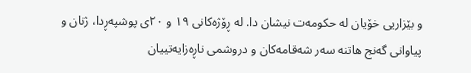و بێزاریی خۆیان لە حکومەت نیشان دا. لە ڕۆژەکانی ۱۹ و ۲۰ی پوشپەڕدا، ژنان و پیاوانی گەنج هاتنە سەر شەقامەکان و دروشمی ناڕەزایەتییان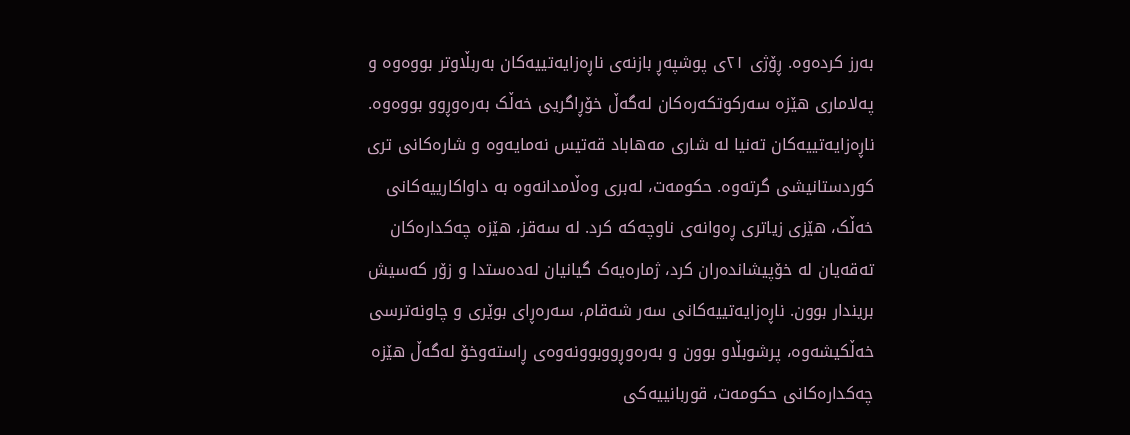بەرز کردەوە. ڕۆژی ۲۱ی پوشپەڕ بازنەی ناڕەزایەتییەکان بەربڵاوتر بووەوە و پەلاماری هێزە سەرکوتکەرەکان لەگەڵ خۆڕاگریی خەڵک بەرەوڕوو بووەوە.
ناڕەزایەتییەکان تەنیا لە شاری مەهاباد قەتیس نەمایەوە و شارەکانی تری کوردستانیشی گرتەوە. حکومەت، لەبری وەڵامدانەوە بە داواکارییەکانی خەڵک، هێزی زیاتری ڕەوانەی ناوچەکە کرد. لە سەقز، هێزە چەکدارەکان تەقەیان لە خۆپیشاندەران کرد، ژمارەیەک گیانیان لەدەستدا و زۆر کەسیش بریندار بوون. ناڕەزایەتییەکانی سەر شەقام، سەرەڕای بوێری و چاونەترسی خەڵکیشەوە، پرشوبڵاو بوون و بەرەوڕووبوونەوەی ڕاستەوخۆ لەگەڵ هێزە چەکدارەکانی حکومەت، قوربانییەکی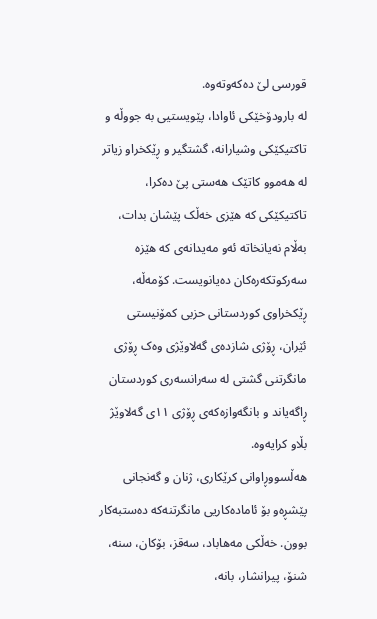قورسی لێ دەکەوتەوە.
لە بارودۆخێکی ئاوادا، پێویستیی بە جووڵە و تاکتیکێکی وشیارانە، گشتگیر و ڕێکخراو زیاتر لە هەموو کاتێک هەستی پێ دەکرا، تاکتیکێکی کە هێزی خەڵک پێشان بدات، بەڵام نەیانخاتە ئەو مەیدانەی کە هێزە سەرکوتکەرەکان دەیانویست. کۆمەڵە، ڕێکخراوی کوردستانی حزبی کمۆنیستی ئێران، ڕۆژی شازدەی گەلاوێژی وەک ڕۆژی مانگرتنی گشتی لە سەرانسەری کوردستان ڕاگەیاند و بانگەوازەکەی ڕۆژی ۱۱ی گەلاوێژ بڵاو کرایەوە.
هەڵسووڕاوانی کرێکاری، ژنان و گەنجانی پێشڕەو بۆ ئامادەکاریی مانگرتنەکە دەستبەکار بوون. خەڵکی مەهاباد، سەقز، بۆکان، سنە، شنۆ، پیرانشار، بانه،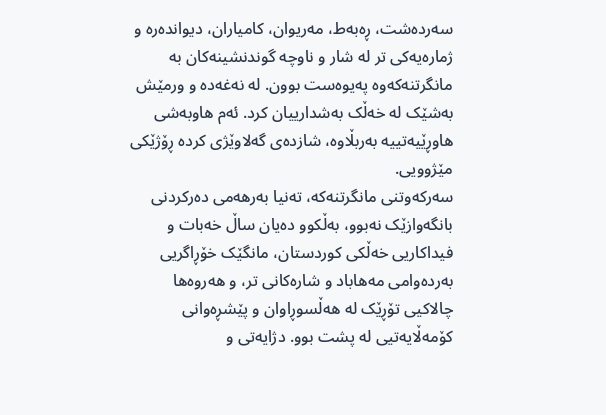سەردەشت، ڕەبەط، مەریوان، کامیاران، دیواندەرە و ژمارەیەکی تر لە شار و ناوچە گوندنشینەکان بە مانگرتنەکەوە پەیوەست بوون. لە نەغەدە و ورمێش بەشێک لە خەڵک بەشدارییان کرد. ئەم هاوبەشی هاوڕێیەتییە بەربڵاوە، شازدەی گەلاوێژی کردە ڕۆژێکی مێژوویی.
سەرکەوتنی مانگرتنەکە، تەنیا بەرهەمی دەرکردنی بانگەوازێک نەبوو، بەڵکوو دەیان ساڵ خەبات و فیداکاریی خەڵکی کوردستان، مانگێک خۆڕاگریی بەردەوامی مەهاباد و شارەکانی تر، و هەروەها چالاکیی تۆڕێک لە هەڵسوڕاوان و پێشڕەوانی کۆمەڵایەتیی لە پشت بوو. دژایەتی و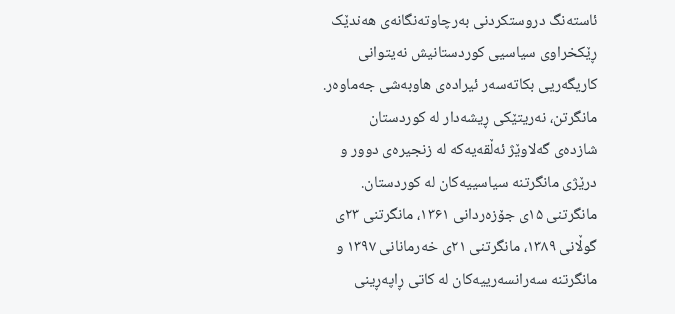ئاستەنگ دروستکردنی بەرچاوتەنگانەی هەندێک ڕێکخراوی سیاسیی کوردستانیش نەیتوانی کاریگەریی بکاتەسەر ئیرادەی هاوبەشی جەماوەر.
مانگرتن، نەریتێکی ڕیشەدار لە کوردستان
شازدەی گەلاوێژ ئەڵقەیەکە لە زنجیرەی دوور و درێژی مانگرتنە سیاسییەکان لە کوردستان. مانگرتنی ۱۵ی جۆزەردانی ۱۳۶۱، مانگرتنی ۲۳ی گوڵانی ۱۳۸۹، مانگرتنی ۲۱ی خەرمانانی ۱۳۹۷ و مانگرتنە سەرانسەرییەکان لە کاتی ڕاپەڕینی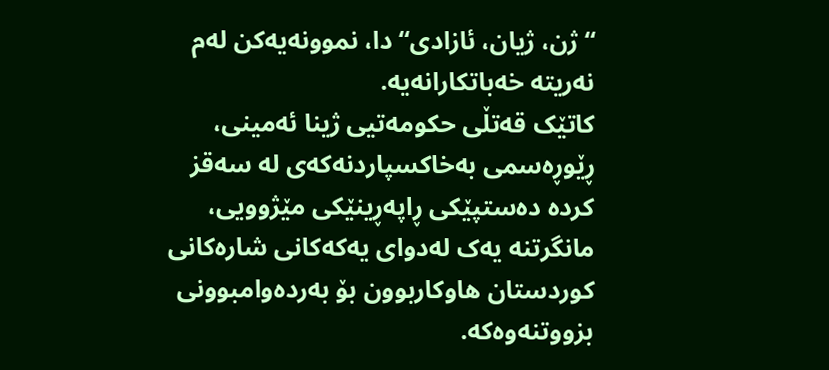“ژن، ژیان، ئازادی“دا، نموونەیەکن لەم نەریتە خەباتکارانەیە.
کاتێک قەتڵی حکومەتیی ژینا ئەمینی، ڕێوڕەسمی بەخاکسپاردنەکەی لە سەقز کردە دەستپێکی ڕاپەڕینێکی مێژوویی، مانگرتنە یەک لەدوای یەکەکانی شارەکانی کوردستان هاوکاربوون بۆ بەردەوامبوونی بزووتنەوەکە.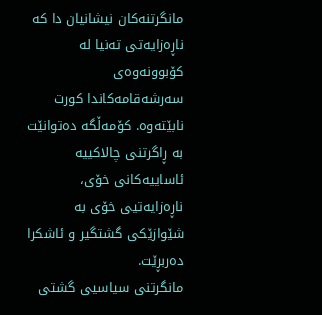مانگرتنەکان نیشانیان دا کە ناڕەزایەتی تەنیا لە کۆبوونەوەی سەرشەقامەکاندا کورت نابێتەوە. کۆمەڵگە دەتوانێت بە ڕاگرتنی چالاکییە ئاساییەکانی خۆی، ناڕەزایەتیی خۆی بە شێوازێکی گشتگیر و ئاشکرا دەربڕێت.
مانگرتنی سیاسیی گشتی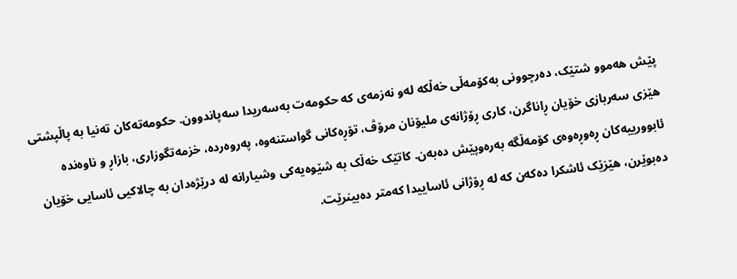پێش هەموو شتێک، دەرچوونی بەکۆمەڵی خەڵکە لەو نەزمەی کە حکومەت بەسەریدا سەپاندوون. حکومەتەکان تەنیا بە پاڵپشتی هێزی سەربازی خۆیان ڕاناگرن، کاری ڕۆژانەی ملیۆنان مرۆڤ، تۆڕەکانی گواستنەوە، پەروەردە، خزمەتگوزاری، بازاڕ و ناوەندە ئابوورییەکان ڕەوڕەوەی کۆمەڵگە بەرەوپێش دەبەن. کاتێک خەڵک بە شێوەیەکی وشیارانە لە درێژەدان بە چالاکیی ئاسایی خۆیان دەبوێرن، هێزێک ئاشکرا دەکەن کە لە ڕۆژانی ئاساییدا کەمتر دەبینرێت.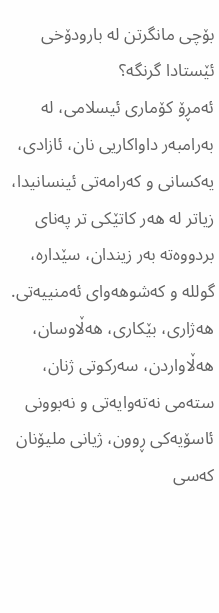بۆچی مانگرتن لە بارودۆخی ئێستادا گرنگە؟
ئەمڕۆ کۆماری ئیسلامی، لە بەرامبەر داواکاریی نان، ئازادی، یەکسانی و کەرامەتی ئینسانیدا، زیاتر لە هەر کاتێکی تر پەنای بردووەتە بەر زیندان، سێدارە، گوللە و کەشوهەوای ئەمنییەتی. هەژاری، بێکاری، هەڵاوسان، هەڵاواردن، سەرکوتی ژنان، ستەمی نەتەوایەتی و نەبوونی ئاسۆیەکی ڕوون، ژیانی ملیۆنان کەسی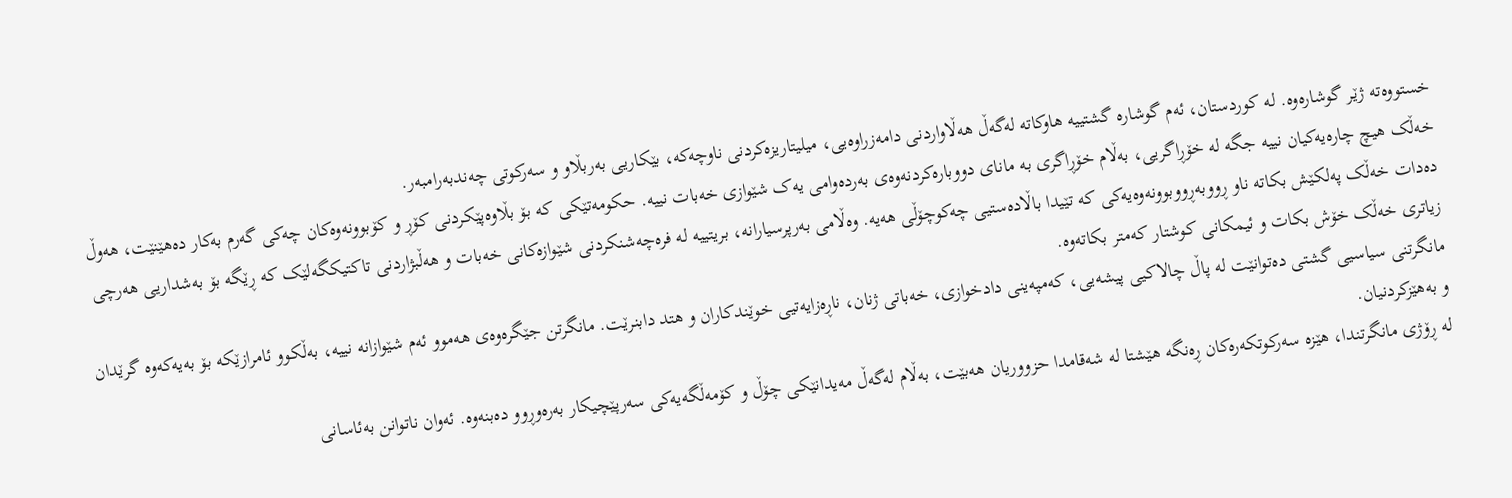خستووەتە ژێر گوشارەوە. لە کوردستان، ئەم گوشارە گشتییە هاوکاتە لەگەڵ هەڵاواردنی دامەزراوەیی، میلیتاریزەکردنی ناوچەکە، بێکاریی بەربڵاو و سەرکوتی چەندبەرامبەر.
خەڵک هیچ چارەیەکیان نییە جگە لە خۆڕاگریی، بەڵام خۆڕاگری بە مانای دووبارەکردنەوەی بەردەوامی یەک شێوازی خەبات نییە. حکومەتێکی کە بۆ بڵاوەپێکردنی کۆڕ و کۆبوونەوەکان چەکی گەرم بەکار دەهێنێت، هەوڵ دەدات خەڵک پەلکێش بکاتە ناو ڕووبەڕووبوونەوەیەکی کە تێیدا باڵادەستیی چەکوچۆڵی هەیە. وەڵامی بەرپرسیارانە، بریتییە لە فرەچەشنکردنی شێوازەکانی خەبات و هەڵبژاردنی تاکتیکگەلێک کە ڕێگە بۆ بەشداریی هەرچی زیاتری خەڵک خۆش بکات و ئیمکانی کوشتار کەمتر بکاتەوە.
مانگرتنی سیاسیی گشتی دەتوانێت لە پاڵ چالاکیی پیشەیی، کەمپەینی دادخوازی، خەباتی ژنان، ناڕەزایەتیی خوێندکاران و هتد دابنرێت. مانگرتن جێگرەوەی هەموو ئەم شێوازانە نییە، بەڵکوو ئامرازێکە بۆ بەیەکەوە گرێدان و بەهێزکردنیان.
لە ڕۆژی مانگرتندا، هێزە سەرکوتکەرەکان ڕەنگە هێشتا لە شەقامدا حزووریان هەبێت، بەڵام لەگەڵ مەیدانێکی چۆڵ و کۆمەڵگەیەکی سەرپێچیکار بەرەوڕوو دەبنەوە. ئەوان ناتوانن بەئاسانی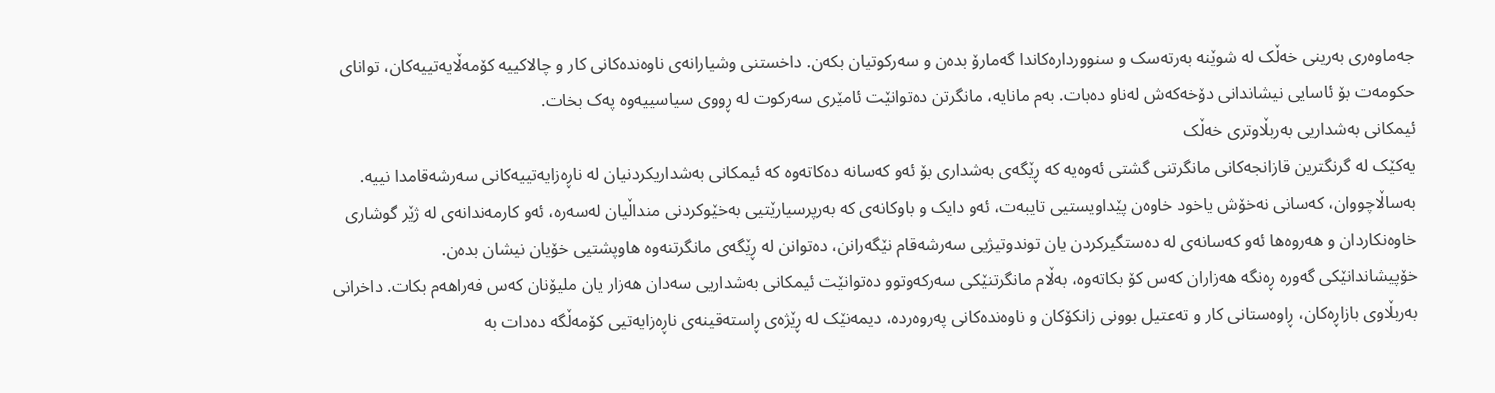جەماوەری بەرینی خەڵک لە شوێنە بەرتەسک و سنووردارەکاندا گەمارۆ بدەن و سەرکوتیان بکەن. داخستنی وشیارانەی ناوەندەکانی کار و چالاکییە کۆمەڵایەتییەکان، توانای حکومەت بۆ ئاسایی نیشاندانی دۆخەکەش لەناو دەبات. بەم مانایە، مانگرتن دەتوانێت ئامێری سەرکوت لە ڕووی سیاسییەوە پەک بخات.
ئیمکانی بەشداریی بەربڵاوتری خەڵک
یەکێک لە گرنگترین قازانجەکانی مانگرتنی گشتی ئەوەیە کە ڕێگەی بەشداری بۆ ئەو کەسانە دەکاتەوە کە ئیمکانی بەشداریکردنیان لە ناڕەزایەتییەکانی سەرشەقامدا نییە. بەساڵاچووان، کەسانی نەخۆش یاخود خاوەن پێداویستیی تایبەت، ئەو دایک و باوکانەی کە بەرپرسیارێتیی بەخێوکردنی منداڵیان لەسەرە، ئەو کارمەندانەی لە ژێر گوشاری خاوەنکاردان و هەروەها ئەو کەسانەی لە دەستگیرکردن یان توندوتیژیی سەرشەقام نێگەرانن، دەتوانن لە ڕێگەی مانگرتنەوە هاوپشتیی خۆیان نیشان بدەن.
خۆپیشاندانێکی گەورە ڕەنگە هەزاران کەس کۆ بکاتەوە، بەڵام مانگرتنێکی سەرکەوتوو دەتوانێت ئیمکانی بەشداریی سەدان هەزار یان ملیۆنان کەس فەراھەم بکات. داخرانی بەربڵاوی بازاڕەکان، ڕاوەستانی کار و تەعتیل بوونی زانکۆکان و ناوەندەکانی پەروەردە، دیمەنێک لە ڕێژەی ڕاستەقینەی ناڕەزایەتیی کۆمەڵگە دەدات بە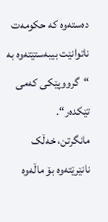دەستەوە کە حکومەت ناتوانێت بیبەستێتەوە بە “گرووپێکی کەمی تێکدەر“.
مانگرتن، خەڵک نانێرێتەوە بۆ ماڵەوە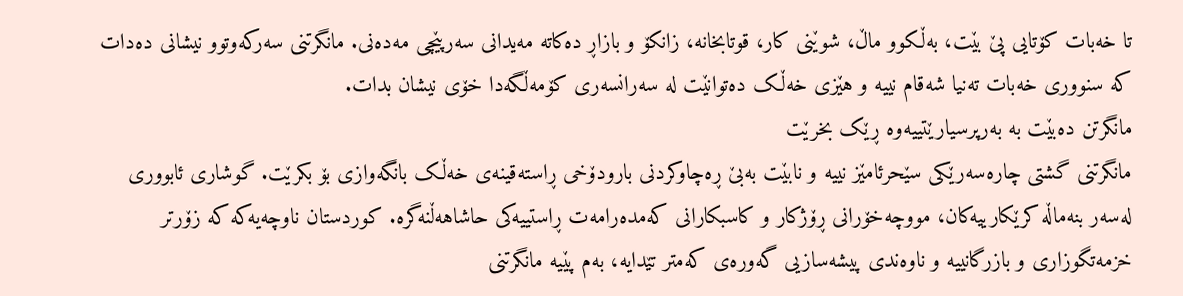تا خەبات کۆتایی پێ بێت، بەڵکوو ماڵ، شوێنی کار، قوتابخانە، زانکۆ و بازاڕ دەکاتە مەیدانی سەرپێچی مەدەنی. مانگرتنی سەرکەوتوو نیشانی دەدات کە سنووری خەبات تەنیا شەقام نییە و هێزی خەڵک دەتوانێت لە سەرانسەری کۆمەڵگەدا خۆی نیشان بدات.
مانگرتن دەبێت بە بەرپرسیارێتییەوە ڕێک بخرێت
مانگرتنی گشتی چارەسەرێکی سێحرئامێز نییە و نابێت بەبێ ڕەچاوکردنی بارودۆخی ڕاستەقینەی خەڵک بانگەوازی بۆ بکرێت. گوشاری ئابووری لەسەر بنەماڵە کرێکارییەکان، مووچەخۆرانی ڕۆژکار و کاسبکارانی کەمدەرامەت ڕاستییەکی حاشاهەڵنەگرە. کوردستان ناوچەیەکە کە زۆرتر خزمەتگوزاری و بازرگانییە و ناوەندی پیشەسازیی گەورەی کەمتر تێدایە، بەم پێیە مانگرتنی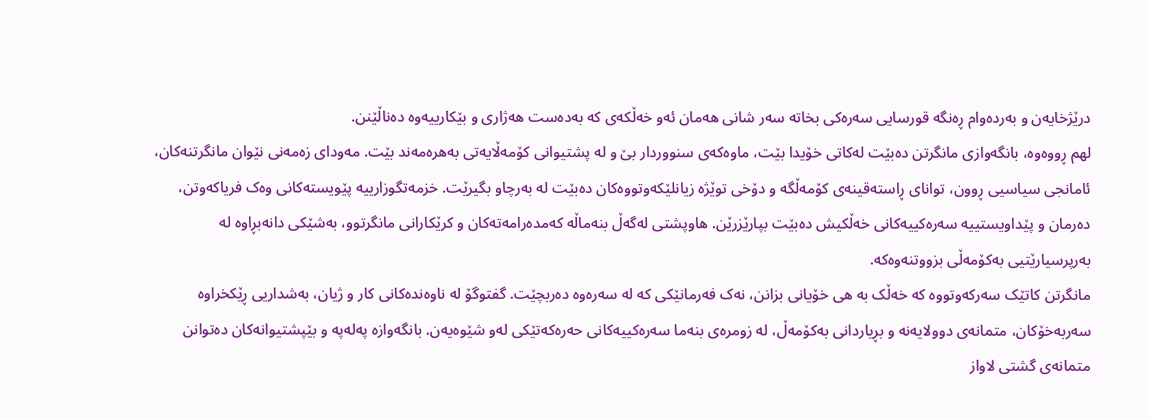درێژخایەن و بەردەوام ڕەنگە قورسایی سەرەکی بخاتە سەر شانی هەمان ئەو خەڵکەی کە بەدەست هەژاری و بێکارییەوە دەناڵێنن.
لهم ڕووەوە، بانگەوازی مانگرتن دەبێت لەکاتی خۆیدا بێت، ماوەکەی سنووردار بێ و لە پشتیوانی کۆمەڵایەتی بەهرەمەند بێت. مەودای زەمەنی نێوان مانگرتنەکان، ئامانجی سیاسیی ڕوون، توانای ڕاستەقینەی کۆمەڵگە و دۆخی توێژە زیانلێکەوتووەکان دەبێت لە بەرچاو بگیرێت. خزمەتگوزارییە پێویستەکانی وەک فریاکەوتن، دەرمان و پێداویستییە سەرەکییەکانی خەڵکیش دەبێت بپارێزرێن. هاوپشتی لەگەڵ بنەماڵە کەمدەرامەتەکان و کرێکارانی مانگرتوو، بەشێکی دانەبڕاوە لە بەرپرسیارێتیی بەکۆمەڵی بزووتنەوەکە.
مانگرتن کاتێک سەرکەوتووە کە خەڵک بە هی خۆیانی بزانن، نەک فەرمانێکی کە لە سەرەوە دەربچێت. گفتوگۆ لە ناوەندەکانی کار و ژیان، بەشداریی ڕێکخراوە سەربەخۆکان، متمانەی دوولایەنە و بڕیاردانی بەکۆمەڵ، لە زومرەی بنەما سەرەکییەکانی حەرەکەتێکی لەو شێوەیەن. بانگەوازە پەلەپە و بێپشتیوانەکان دەتوانن متمانەی گشتی لاواز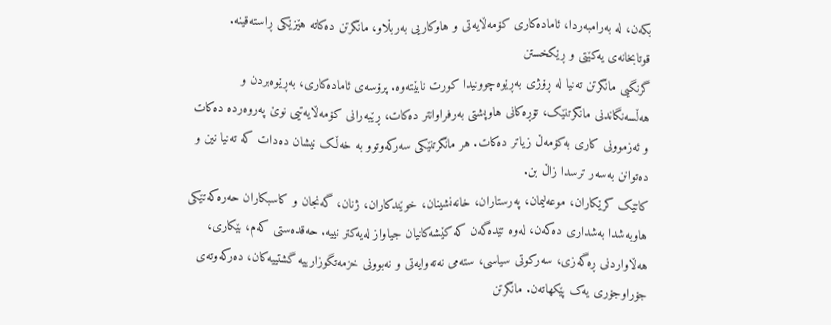بکەن، لە بەرامبەردا، ئامادەکاری کۆمەڵایەتی و هاوکاریی بەربڵاو، مانگرتن دەکاتە هێزێکی ڕاستەقینە.
قوتابخانەی یەکێتی و ڕێکخستن
گرنگیی مانگرتن تەنیا لە ڕۆژی بەڕێوەچوونیدا کورت نابێتەوە. پرۆسەی ئامادەکاری، بەڕێوەبردن و هەڵسەنگاندنی مانگرتنێک، تۆڕەکانی هاوپشتی بەرفراوانتر دەکات، ڕێبەرانی کۆمەڵایەتیی نوێ پەروەردە دەکات و ئەزموونی کاری بەکۆمەڵ زیاتر دەکات. هر مانگرتنێکی سەرکەوتوو بە خەڵک نیشان دەدات کە تەنیا نین و دەتوانن بەسەر ترسدا زاڵ بن.
کاتێک کرێکاران، موعەلیمان، پەرستاران، خانەنشینان، خوێندکاران، ژنان، گەنجان و کاسبکاران حەرەکەتێکی هاوبەشدا بەشداری دەکەن، لەوە تێدەگەن کە کێشەکانیان جیاواز لەیەکتر نییە. حەقدەستی کەم، بێکاری، هەڵاواردنی ڕەگەزی، سەرکوتی سیاسی، ستەمی نەتەوایەتی و نەبوونی خزمەتگوزارییە گشتییەکان، دەرکەوتەی جۆراوجۆری یەک پێکهاتەن. مانگرتن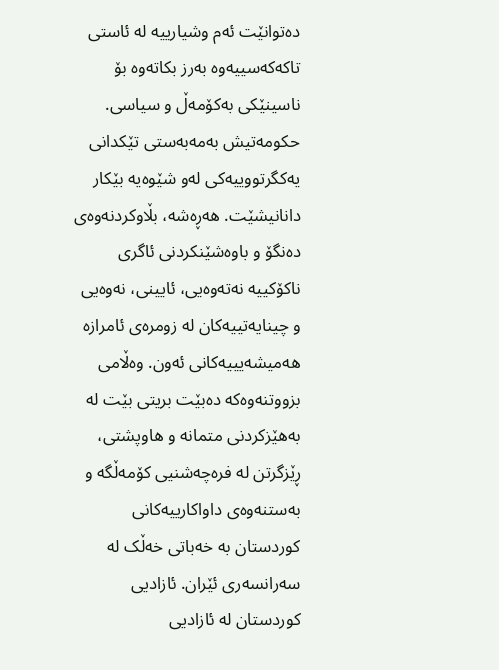دەتوانێت ئەم وشیارییە لە ئاستی تاکەکەسییەوە بەرز بکاتەوە بۆ ناسینێکی بەکۆمەڵ و سیاسی.
حکومەتیش بەمەبەستی تێکدانی یەکگرتووییەکی لەو شێوەیە بێکار دانانیشێت. هەڕەشە، بڵاوکردنەوەی دەنگۆ و باوەشێنکردنی ئاگری ناکۆکییە نەتەوەیی، ئایینی، نەوەیی و چینایەتییەکان لە زومرەی ئامرازە هەمیشەیییەکانی ئەون. وەڵامی بزووتنەوەکە دەبێت بریتی بێت لە بەهێزکردنی متمانە و هاوپشتی، ڕێزگرتن لە فرەچەشنیی کۆمەڵگە و بەستنەوەی داواکارییەکانی کوردستان بە خەباتی خەڵک لە سەرانسەری ئێران. ئازادیی کوردستان لە ئازادیی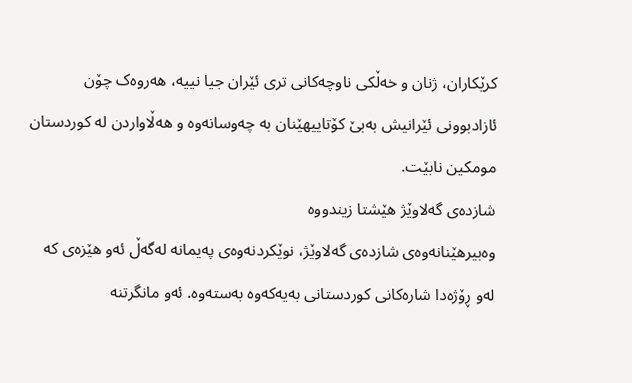کرێکاران، ژنان و خەڵکی ناوچەکانی تری ئێران جیا نییە، هەروەک چۆن ئازادبوونی ئێرانیش بەبێ کۆتاییهێنان بە چەوسانەوە و هەڵاواردن لە کوردستان مومکین نابێت.
شازدەی گەلاوێژ هێشتا زیندووە
وەبیرهێنانەوەی شازدەی گەلاوێژ، نوێکردنەوەی پەیمانە لەگەڵ ئەو هێزەی کە لەو ڕۆژەدا شارەکانی کوردستانی بەیەکەوە بەستەوە. ئەو مانگرتنە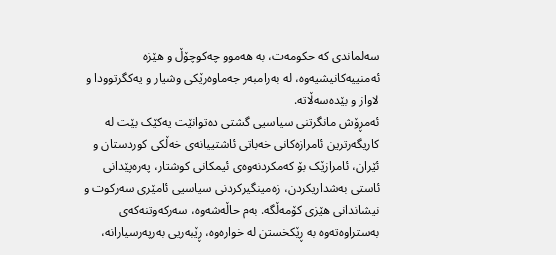سەلماندی کە حکومەت، بە هەموو چەکوچۆڵ و هێزە ئەمنییەکانیشیەوە، لە بەرامبەر جەماوەرێکی وشیار و یەکگرتوودا و لاواز و بێدەسەڵاتە.
ئەمڕۆش مانگرتنی سیاسیی گشتی دەتوانێت یەکێک بێت لە کاریگەرترین ئامرازەکانی خەباتی ئاشتییانەی خەڵکی کوردستان و ئێران، ئامرازێک بۆ کەمکردنەوەی ئیمکانی کوشتار، پەرەپێدانی ئاستی بەشداریکردن، زەمینگیرکردنی سیاسیی ئامێری سەرکوت و نیشاندانی هێزی کۆمەڵگە. بەم حاڵەشەوە، سەرکەوتنەکەی بەستراوەتەوە بە ڕێکخستن لە خوارەوە، ڕێبەریی بەرپەرسیارانە،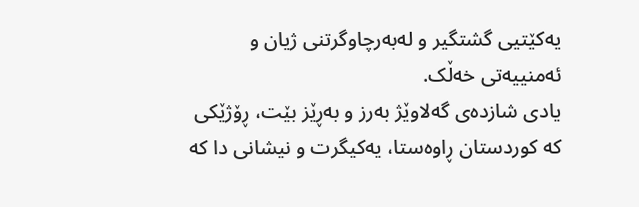یەکێتیی گشتگیر و لەبەرچاوگرتنی ژیان و ئەمنییەتی خەڵک.
یادی شازدەی گەلاوێژ بەرز و بەڕێز بێت، ڕۆژێکی کە کوردستان ڕاوەستا، یەکیگرت و نیشانی دا کە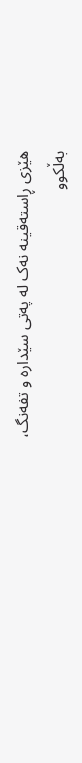هێزی ڕاستەقینە نەک لە پەتی سێدارە و تفەنگ، بەڵکوو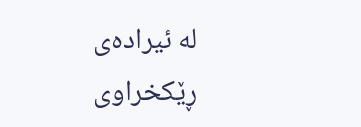لە ئیرادەی ڕێکخراوی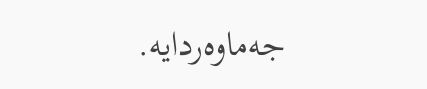جەماوەردایە.